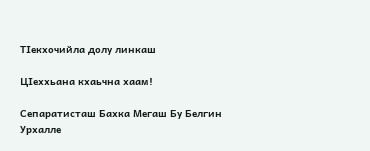ТIекхочийла долу линкаш

ЦIеххьана кхаьчна хаам!

Сепаратисташ Бахка Мегаш Бу Белгин Урхалле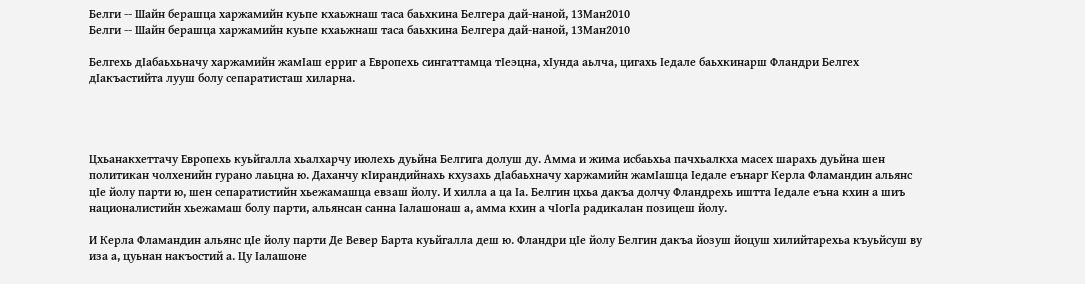Белги -- Шайн берашца харжамийн куьпе кхаьжнаш таса баьхкина Белгера дай-наной, 13Ман2010
Белги -- Шайн берашца харжамийн куьпе кхаьжнаш таса баьхкина Белгера дай-наной, 13Ман2010

Белгехь дIабаьхьначу харжамийн жамIаш ерриг а Европехь сингаттамца тIеэцна, хIунда аьлча, цигахь Iедале баьхкинарш Фландри Белгех дIакъастийта лууш болу сепаратисташ хиларна.




Цхьанакхеттачу Европехь куьйгалла хьалхарчу июлехь дуьйна Белгига долуш ду. Амма и жима исбаьхьа пачхьалкха масех шарахь дуьйна шен политикан чолхенийн гурано лаьцна ю. Даханчу кIирандийнахь кхузахь дIабаьхначу харжамийн жамIашца Iедале еънарг Керла Фламандин альянс цIе йолу парти ю, шен сепаратистийн хьежамашца евзаш йолу. И хилла а ца Iа. Белгин цхьа дакъа долчу Фландрехь иштта Iедале еъна кхин а шиъ националистийн хьежамаш болу парти, альянсан санна Iалашонаш а, амма кхин а чIогIа радикалан позицеш йолу.

И Керла Фламандин альянс цIе йолу парти Де Вевер Барта куьйгалла деш ю. Фландри цIе йолу Белгин дакъа йозуш йоцуш хилийтарехьа къуьйсуш ву иза а, цуьнан накъостий а. Цу Iалашоне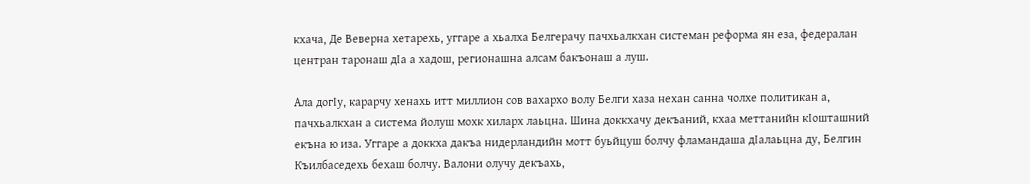кхача, Де Веверна хетарехь, уггаре а хьалха Белгерачу пачхьалкхан системан реформа ян еза, федералан центран таронаш дIа а хадош, регионашна алсам бакъонаш а луш.

Ала догIу, карарчу хенахь итт миллион сов вахархо волу Белги хаза нехан санна чолхе политикан а, пачхьалкхан а система йолуш мохк хиларх лаьцна. Шина доккхачу декъаний, кхаа меттанийн кIошташний екъна ю иза. Уггаре а доккха дакъа нидерландийн мотт буьйцуш болчу фламандаша дIалаьцна ду, Белгин Къилбаседехь бехаш болчу. Валони олучу декъахь,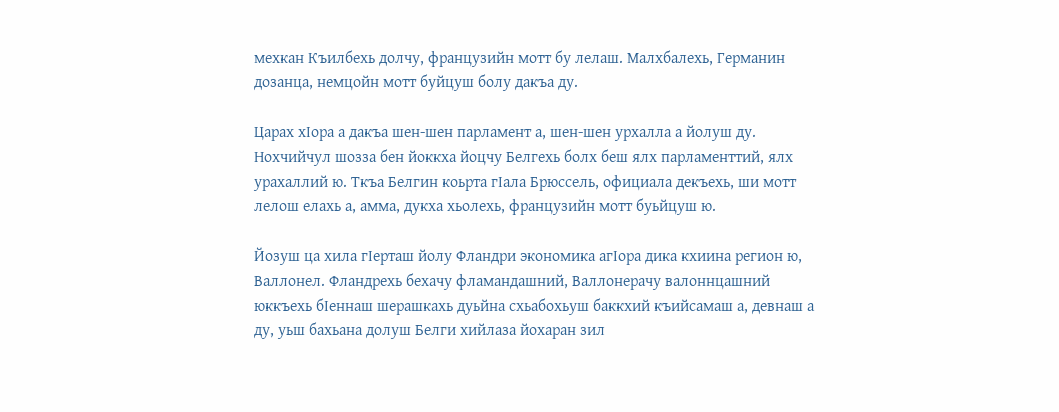мехкан Къилбехь долчу, французийн мотт бу лелаш. Малхбалехь, Германин дозанца, немцойн мотт буйцуш болу дакъа ду.

Царах хIора а дакъа шен-шен парламент а, шен-шен урхалла а йолуш ду. Нохчийчул шозза бен йоккха йоцчу Белгехь болх беш ялх парламенттий, ялх урахаллий ю. Ткъа Белгин коьрта гIала Брюссель, официала декъехь, ши мотт лелош елахь а, амма, дукха хьолехь, французийн мотт буьйцуш ю.

Йозуш ца хила гIерташ йолу Фландри экономика агIора дика кхиина регион ю, Валлонел. Фландрехь бехачу фламандашний, Валлонерачу валоннцашний юккъехь бIеннаш шерашкахь дуьйна схьабохьуш баккхий къийсамаш а, девнаш а ду, уьш бахьана долуш Белги хийлаза йохаран зил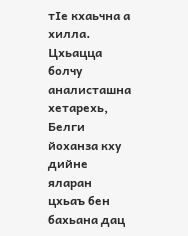тIе кхаьчна а хилла. Цхьацца болчу аналисташна хетарехь, Белги йоханза кху дийне яларан цхьаъ бен бахьана дац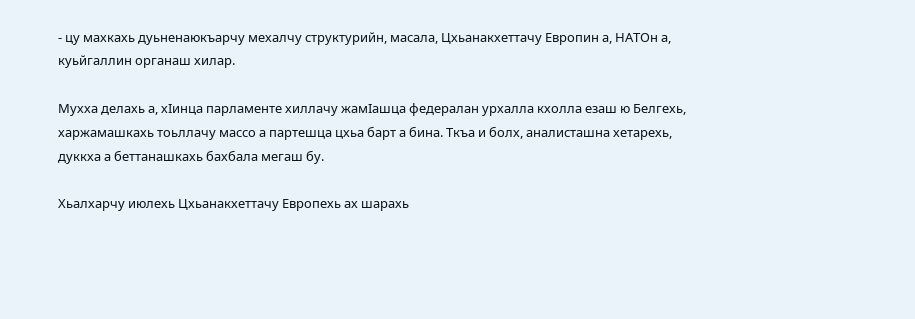- цу махкахь дуьненаюкъарчу мехалчу структурийн, масала, Цхьанакхеттачу Европин а, НАТОн а, куьйгаллин органаш хилар.

Мухха делахь а, хIинца парламенте хиллачу жамIашца федералан урхалла кхолла езаш ю Белгехь, харжамашкахь тоьллачу массо а партешца цхьа барт а бина. Ткъа и болх, аналисташна хетарехь, дуккха а беттанашкахь бахбала мегаш бу.

Хьалхарчу июлехь Цхьанакхеттачу Европехь ах шарахь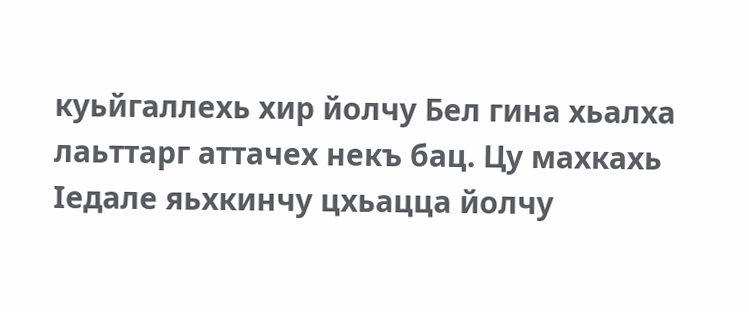куьйгаллехь хир йолчу Бел гина хьалха лаьттарг аттачех некъ бац. Цу махкахь Iедале яьхкинчу цхьацца йолчу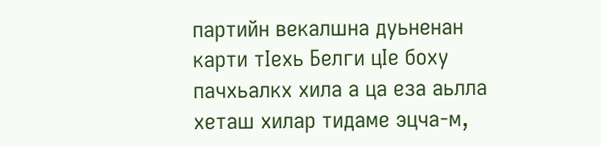партийн векалшна дуьненан карти тIехь Белги цIе боху пачхьалкх хила а ца еза аьлла хеташ хилар тидаме эцча-м,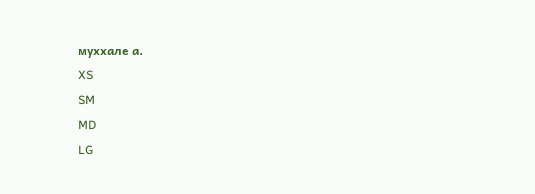муххале а.
XS
SM
MD
LG